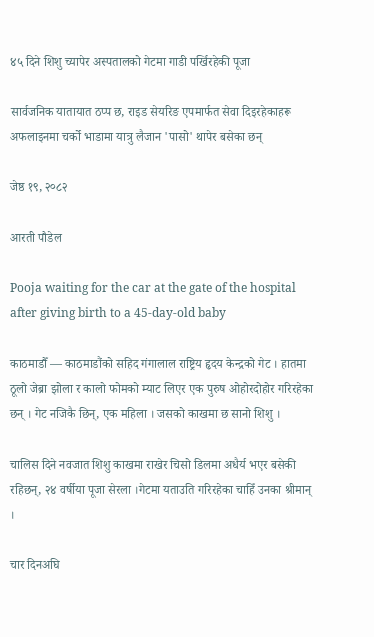४५ दिने शिशु च्यापेर अस्पतालको गेटमा गाडी पर्खिरहेकी पूजा

सार्वजनिक यातायात ठप्प छ, राइड सेयरिङ एपमार्फत सेवा दिइरहेकाहरू अफलाइनमा चर्को भाडामा यात्रु लैजान 'पासो' थापेर बसेका छन्

जेष्ठ १९, २०८२

आरती पौडेल

Pooja waiting for the car at the gate of the hospital after giving birth to a 45-day-old baby

काठमाडौँ — काठमाडौंको सहिद गंगालाल राष्ट्रिय हृदय केन्द्रको गेट । हातमा ठूलो जेब्रा झोला र कालो फोमको म्याट लिएर एक पुरुष ओहोरदोहोर गरिरहेका छन् । गेट नजिकै छिन्, एक महिला । जसको काखमा छ सानो शिशु ।

चालिस दिने नवजात शिशु काखमा राखेर चिसो डिलमा अधैर्य भएर बसेकी रहिछन्, २४ वर्षीया पूजा सेरला ।गेटमा यताउति गरिरहेका चाहिँ उनका श्रीमान् ।

चार दिनअघि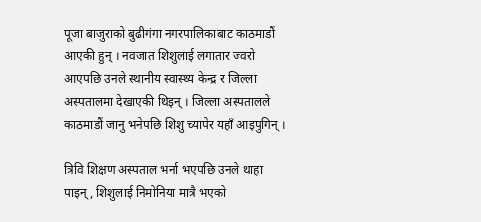पूजा बाजुराको बुढीगंगा नगरपालिकाबाट काठमाडौं आएकी हुन् । नवजात शिशुलाई लगातार ज्वरो आएपछि उनले स्थानीय स्वास्थ्य केन्द्र र जिल्ला अस्पतालमा देखाएकी थिइन् । जिल्ला अस्पतालले काठमाडौं जानु भनेपछि शिशु च्यापेर यहाँ आइपुगिन् ।

त्रिवि शिक्षण अस्पताल भर्ना भएपछि उनले थाहा पाइन्, शिशुलाई निमोनिया मात्रै भएको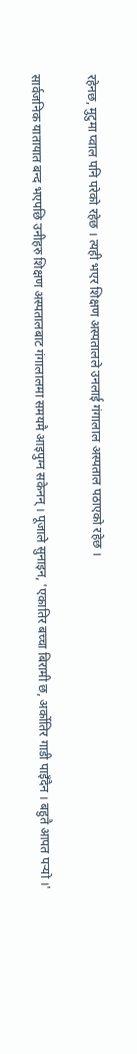रहेनछ, मुटुमा प्वाल पनि परेको रहेछ । त्यही भएर शिक्षण अस्पतालले उनलाई गंगालाल अस्पताल पठाएको रहेछ ।

सार्वजनिक यातायात बन्द भएपछि उनीहरु शिक्षण अस्पतालबाट गंगालालमा समयमै आइपुग्न सकेनन् । पूजाले सुनाइन, 'एकातिर बच्चा बिरामी छ, अर्कोतिर गाडी पाइँदैन । बहुतै आपत पर्‍यो ।'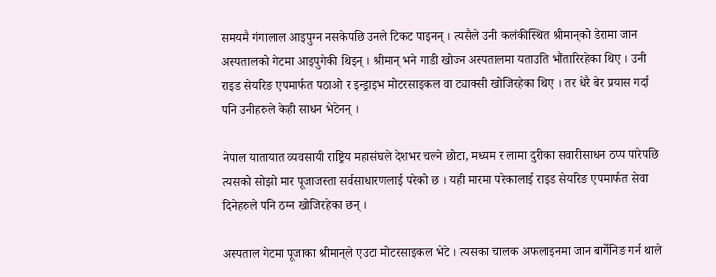समयमै गंगालाल आइपुग्न नसकेपछि उनले टिकट पाइनन् । त्यसैले उनी कलंकीस्थित श्रीमान्‌को डेरामा जान अस्पतालको गेटमा आइपुगेकी थिइन् । श्रीमान् भने गाडी खोज्न अस्पतालमा यताउति भौंतारिरहेका थिए । उनी राइड सेयरिङ एपमार्फत पठाओ र इन्ड्राइभ मोटरसाइकल वा ट्याक्सी खोजिरहेका थिए । तर धेरै बेर प्रयास गर्दा पनि उनीहरुले केही साधन भेटेनन् ।

नेपाल यातायात व्यवसायी राष्ट्रिय महासंघले देशभर चल्ने छोटा, मध्यम र लामा दुरीका सवारीसाधन ठप्प पारेपछि त्यसको सोझो मार पूजाजस्ता सर्वसाधारणलाई परेको छ । यही मारमा परेकालाई राइड सेयरिङ एपमार्फत सेवा दिनेहरुले पनि ठग्न खोजिरहेका छन् ।

अस्पताल गेटमा पूजाका श्रीमान्‌ले एउटा मोटरसाइकल भेटे । त्यसका चालक अफलाइनमा जान बार्गेनिङ गर्न थाले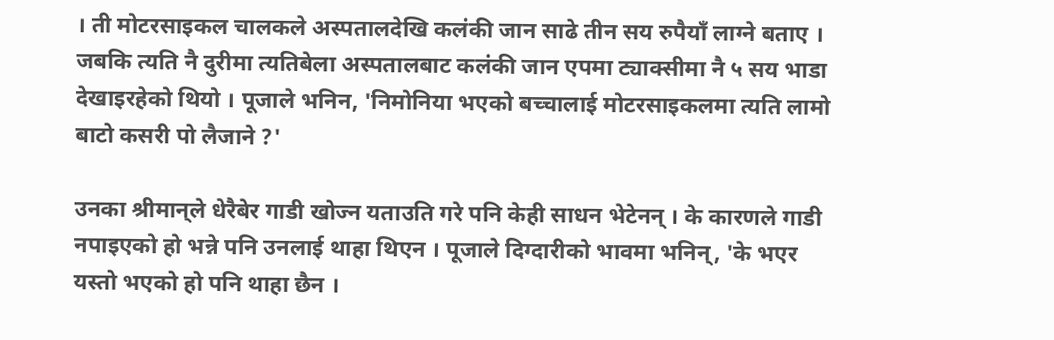। ती मोटरसाइकल चालकले अस्पतालदेखि कलंकी जान साढे तीन सय रुपैयाँ लाग्ने बताए । जबकि त्यति नै दुरीमा त्यतिबेला अस्पतालबाट कलंकी जान एपमा ट्याक्सीमा नै ५ सय भाडा देखाइरहेको थियो । पूजाले भनिन, 'निमोनिया भएको बच्चालाई मोटरसाइकलमा त्यति लामो बाटो कसरी पो लैजाने ?'

उनका श्रीमान्‌ले धेरैबेर गाडी खोज्न यताउति गरे पनि केही साधन भेटेनन् । के कारणले गाडी नपाइएको हो भन्ने पनि उनलाई थाहा थिएन । पूजाले दिग्दारीको भावमा भनिन्, 'के भएर यस्तो भएको हो पनि थाहा छैन ।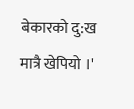बेकारको दु:ख मात्रै खेपियो ।'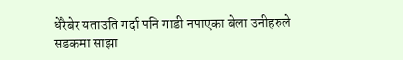धेरैबेर यताउति गर्दा पनि गाडी नपाएका बेला उनीहरुले सडकमा साझा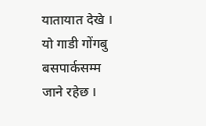यातायात देखे । यो गाडी गोंगबु बसपार्कसम्म जाने रहेछ ।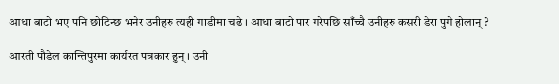आधा बाटो भए पनि छोटिन्छ भनेर उनीहरु त्यही गाडीमा चढे । आधा बाटो पार गरेपछि साँच्चै उनीहरु कसरी डेरा पुगे होलान् ?

आरती पौडेल कान्तिपुरमा कार्यरत पत्रकार हुन् । उनी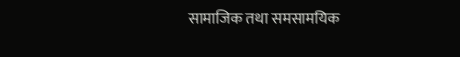सामाजिक तथा समसामयिक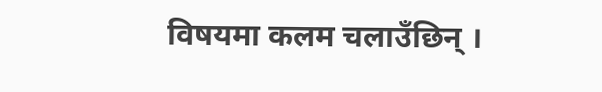विषयमा कलम चलाउँछिन् ।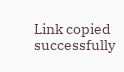Link copied successfully